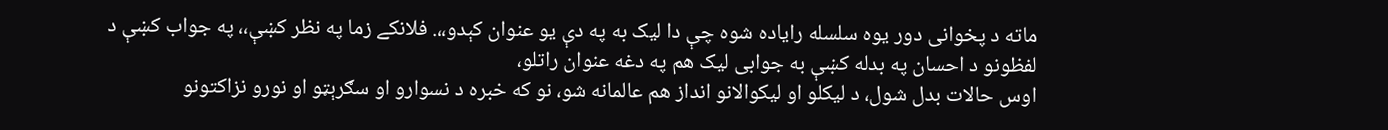ماته د پخوانی دور يوه سلسله رایاده شوه چې دا ليک به په دې يو عنوان کېدو،،. فلانکے زما په نظر کښې،، په جواب کښې د لفظونو د احسان په بدله کښې به جوابی ليک هم په دغه عنوان راتلو،
اوس حالات بدل شول، د ليکلو او ليکوالانو انداز هم عالمانه شو، نو که خبره د نسوارو او سګرېټو او نورو نزاکتونو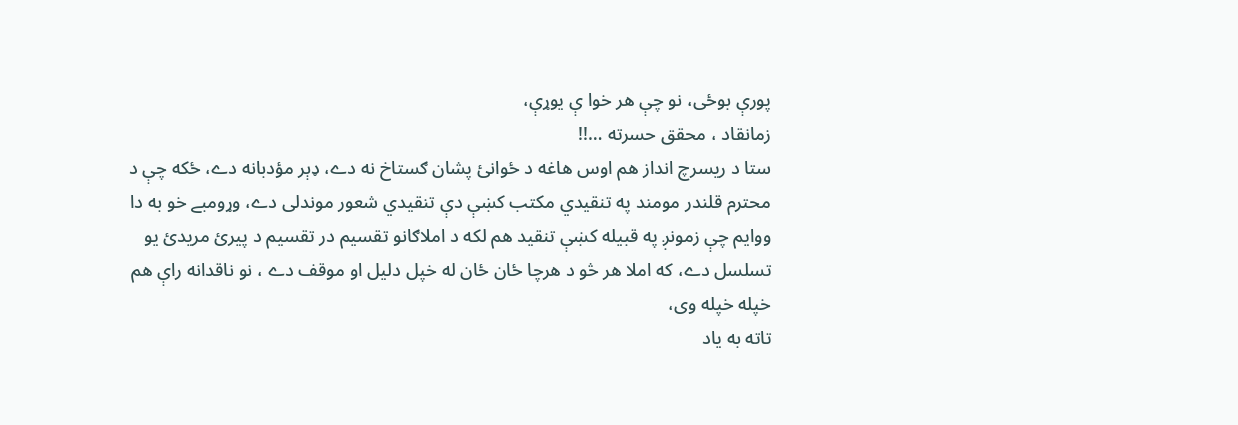پورې بوځی، نو چې هر خوا ې يوړې،
زمانقاد ، محقق حسرته …!!
ستا د ريسرچ انداز هم اوس هاغه د ځوانئ پشان ګستاخ نه دے، ډېر مؤدبانه دے، ځکه چې د محترم قلندر مومند په تنقيدي مکتب کښې دې تنقيدي شعور موندلی دے، وړومبے خو به دا ووايم چې زمونږ په قبيله کښې تنقيد هم لکه د املاګانو تقسيم در تقسيم د پيرئ مريدئ يو تسلسل دے، که املا هر څو د هرچا ځان ځان له خپل دليل او موقف دے ، نو ناقدانه راې هم خپله خپله وی،
تاته به ياد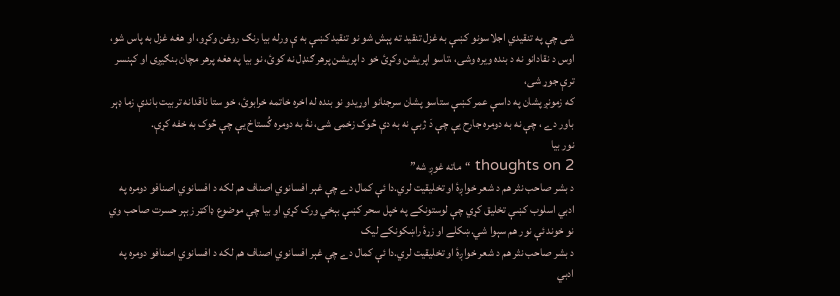شی چې په تنقيدي اجلاسونو کښې به غزل تنقيد ته پېش شو نو تنقيد کښې به ې ورله بيا رنګ روغن وکړو، او هغه غزل به پاس شو، اوس د نقادانو نه د بنده ويره وشی، ،تاسو اپريشن وکړئ خو د اپريشن پرهر ګنډل نه کوئ، نو بيا په هغه پرهر مچان بنګيږی او کېنسر ترې جوړ شی،
که زمونږ پشان په داسې عمر کښې ستاسو پشان سرجنانو اوړيدو نو بنده له اخره خاتمه خرابوئ، خو ستا ناقدانه تربيت باندې زما ډېر باور دے ، چې نه به دومره جارح يې چې دَ ژبې نه به دې څوک زخمی شی، نۀ به دومره ګُستاخ يې چې څوک به خفه کړې.
نور بيا
2 thoughts on “ماته غوږ شه”
د بشر صاحب نثر هم د شعر خواږۀ او تخلیقیت لري.دا ئې کمال دے چې غېر افسانوي اصناف هم لکه د افسانوي اصنافو دومره په ادبي اسلوب کښې تخلیق کړي چې لوستونکے په خپل سحر کښې بېخي ورک کړي او بیا چې موضوع ډاکټر زبېر حسرت صاحب وي نو خوند ئې نور هم سېوا شي.ښکلے او زړۀ راښکونکے ليک
د بشر صاحب نثر هم د شعر خواږۀ او تخلیقیت لري.دا ئې کمال دے چې غېر افسانوي اصناف هم لکه د افسانوي اصنافو دومره په ادبي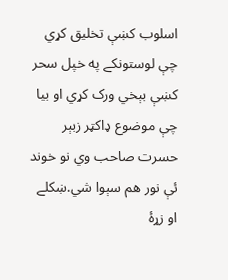اسلوب کښې تخلیق کړي چې لوستونکے په خپل سحر کښې بېخي ورک کړي او بیا چې موضوع ډاکټر زبېر حسرت صاحب وي نو خوند ئې نور هم سېوا شي.ښکلے او زړۀ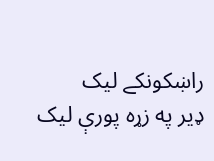راښکونکے ليک
ډير په زړه پورې ليک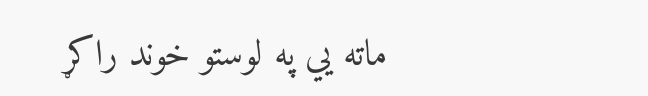ماته يي په لوستو خوند راکړ